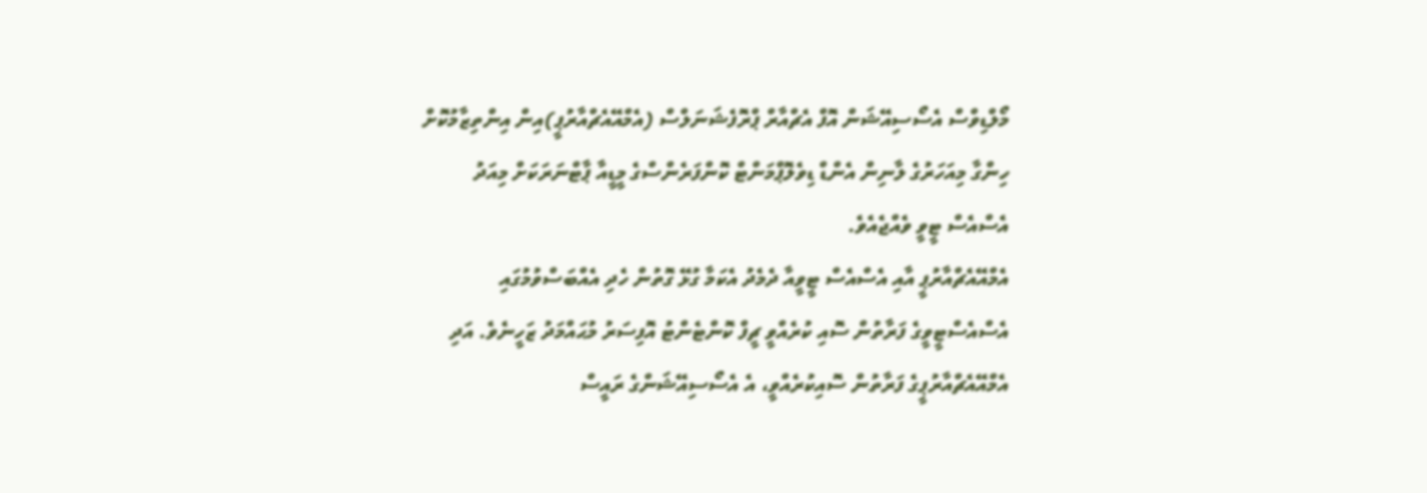މޯލްޑިވްސް އެސޯސިއޭޝަން އޮފް އެޗްއާރް ޕްރޮފެޝަނަލްސް (އެމްއޭއެޗްއާރުޕީ)އިން އިންތިޒާމުކޮށް ހިންގާ މިއަހަރުގެ ލާނިން އެންޑް ޑިވެލޮޕްމަންޓް ކޮންފަރެންސްގެ މީޑީއާ ޕާޓްނަރަކަށް މިއަދު އެސްއެސް ޓީވީ ވެއްޖެއެވެ.
އެމްއޭއެޗްއާރުޕީ އާއި އެސްއެސް ޓީވީއާ ދެމެދު އެކަމާ ގުޅޭ ގޮތުން ހެދި އެއްބަސްވުމުގައި އެސްއެސްޓީވީގެ ފަރާތުން ސޮއި ކުރެއްވީ ޗީފް ކޮންޓެންޓު އޮފިސަރު މުޙައްމަދު ޒަހީނެވެ. އަދި އެމްއޭއެޗްއާރުޕީގެ ފަރާތުން ސޮއިކުރެއްވީ، އެ އެސޯސިއޭޝަންގެ ރައީސް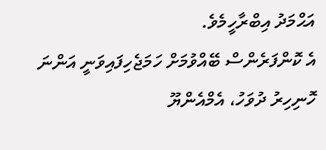އަޙްމަދު އިބްރާހީމެވެ.
އެ ކޮންފަރެންސް ބޭއްވުމަށް ހަމަޖެހިފައިވަނީ އަންނަ ހޮނިހިރު ދުވަހު، އެމްއެންޔޫ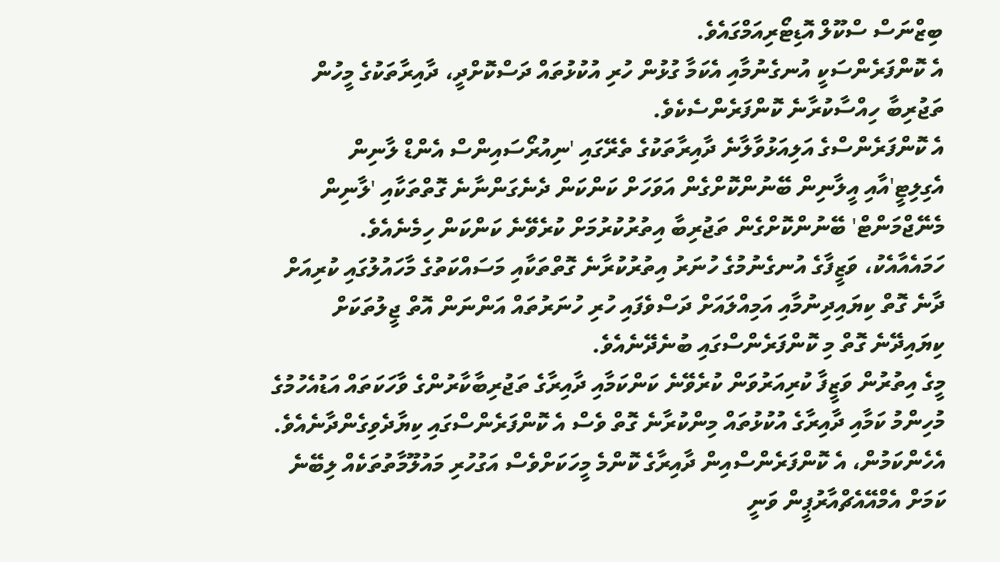ބިޒްނަސް ސްކޫލް އޮޑިޓޯރިއަމްގައެވެ.
އެ ކޮންފަރެންސަކީ އުނގެނުމާއި އެކަމާ ގުޅުން ހުރި އުކުޅުތައް ދަސްކޮށްދީ، ދާއިރާތަކުގެ މީހުން ތަޖުރިބާ ހިއްސާކުރާނެ ކޮންފަރެންސެކެވެ.
އެ ކޮންފަރެންސްގެ އަލިއަޅުވާލާނެ ދާއިރާތަކުގެ ތެރޭގައި 'ނިއުރޯސައިންސް އެންޑް ލާނިން އެގިލިޓީ'އާއި އީލާނިން ބޭނުންކޮށްގެން އަވަހަށް ކަންކަން ދެނެގަންނާނެ ގޮތްތަކާއި 'ލާނިން މެނޭޖްމަންޓް' ބޭނުންކޮށްގެން ތަޖުރިބާ އިތުރުކުރުމަށް ކުރެވޭނެ ކަންކަން ހިމެނެއެވެ.
ހަމައެއާއެކު، ވަޒީފާގެ އުނގެނުމުގެ ހުނަރު އިތުރުކުރާނެ ގޮތްތަކާއި މަސައްކަތުގެ މާހައުލުގައި ކުރިއަށް ދާނެ ގޮތް ކިޔައިދިނުމާއި އަމިއްލައަށް ދަސްވެފައި ހުރި ހުނަރުތައް އަންނަން އޮތް ޖީލުތަކަށް ކިޔައިދޭނެ ގޮތް މި ކޮންފަރެންސްގައި ބުނެދޭނެއެވެ.
މީގެ އިތުރުން ވަޒީފާ ކުރިއަރުވަން ކުރެވޭނެ ކަންކަމާއި ދާއިރާގެ ތަޖުރިބާކާރުންގެ ވާހަކަތައް އަޑުއެހުމުގެ މުހިންމު ކަމާއި ދާއިރާގެ އުކުޅުތައް މިންކުރާނެ ގޮތް ވެސް އެ ކޮންފަރެންސްގައި ކިޔާދެވިގެންދާނެއެވެ.
އެހެންކަމުން، އެ ކޮންފަރެންސްއިން ދާއިރާގެ ކޮންމެ މީހަކަށްވެސް އަގުހުރި މައުލޫމާތުތަކެއް ލިބޭނެ ކަމަށް އެމްއޭއެޗްއާރުޕީން ވަނީ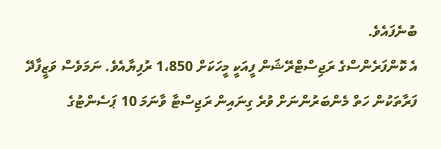ބުނެފައެވެ.
އެ ކޮންފަރެންސްގެ ރަޖިސްޓްރޭޝަން ފީއަކީ މީހަކަށް 1،850 ރުފިޔާއެވެ. ނަމަވެސް ވަޒީފާދޭ ފަރާތަކުން ހަތް މެންބަރުންނަށް ވުރެ ގިނައިން ރަޖިސްޓާ ވާނަމަ 10 ޕަސެންޓުގެ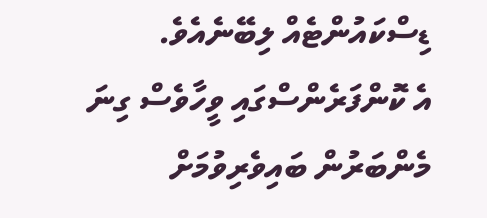ޑިސްކައުންޓެއް ލިބޭނެއެވެ.
އެ ކޮންފަރެންސްގައި ވީހާވެސް ގިނަ މެންބަރުން ބައިވެރިވުމަށް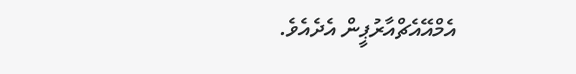އެމްއޭއެޗްއާރުޕީން އެދެއެވެ.